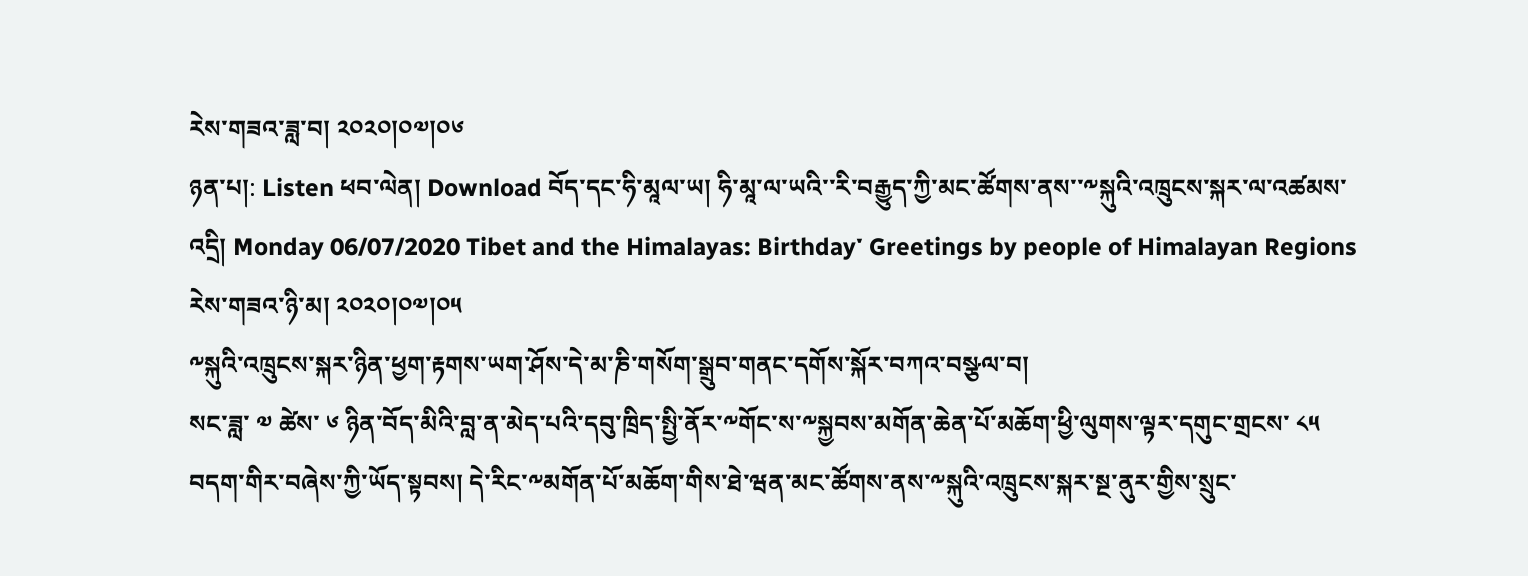རེས་གཟའ་ཟླ་བ། ༢༠༢༠།༠༧།༠༦
ཉན་པ།: Listen ཕབ་ལེན། Download བོད་དང་ཧི་མཱལ་ཡ། ཧི་མཱ་ལ་ཡའི་་རི་བརྒྱུད་ཀྱི་མང་ཚོགས་ནས་་༸སྐུའི་འཁྲུངས་སྐར་ལ་འཚམས་འདྲི། Monday 06/07/2020 Tibet and the Himalayas: Birthday་ Greetings by people of Himalayan Regions
རེས་གཟའ་ཉི་མ། ༢༠༢༠།༠༧།༠༥
༸སྐུའི་འཁྲུངས་སྐར་ཉིན་ཕྱག་རྟགས་ཡག་ཤོས་དེ་མ་ཎི་གསོག་སྒྲུབ་གནང་དགོས་སྐོར་བཀའ་བསྩལ་བ།
སང་ཟླ་ ༧ ཚེས་ ༦ ཉིན་བོད་མིའི་བླ་ན་མེད་པའི་དབུ་ཁྲིད་སྤྱི་ནོར་༸གོང་ས་༸སྐྱབས་མགོན་ཆེན་པོ་མཆོག་ཕྱི་ལུགས་ལྟར་དགུང་གྲངས་ ༨༥ བདག་གིར་བཞེས་ཀྱི་ཡོད་སྟབས། དེ་རིང་༸མགོན་པོ་མཆོག་གིས་ཐེ་ཝན་མང་ཚོགས་ནས་༸སྐུའི་འཁྲུངས་སྐར་སྔ་ནུར་གྱིས་སྲུང་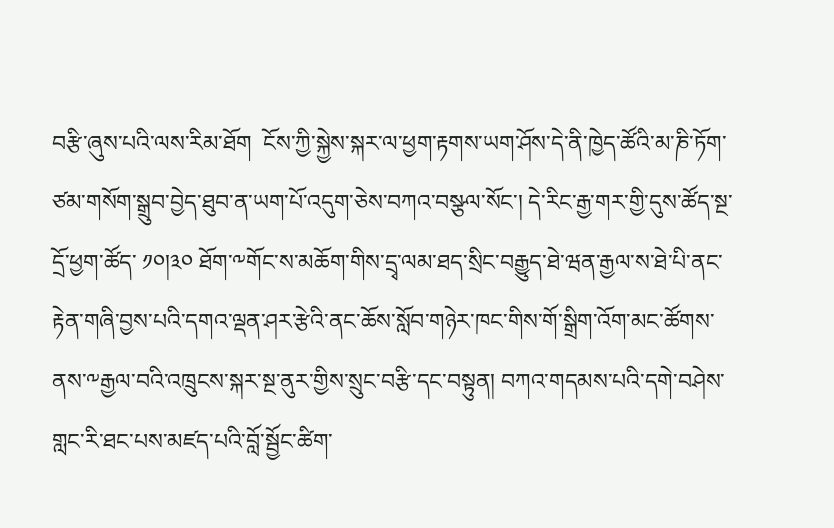བརྩི་ཞུས་པའི་ལས་རིམ་ཐོག  ངོས་ཀྱི་སྐྱེས་སྐར་ལ་ཕྱག་རྟགས་ཡག་ཤོས་དེ་ནི་ཁྱེད་ཚོའི་མ་ཎི་ཏོག་ཙམ་གསོག་སྒྲུབ་བྱེད་ཐུབ་ན་ཡག་པོ་འདུག་ཅེས་བཀའ་བསྩལ་སོང་། དེ་རིང་རྒྱ་གར་གྱི་དུས་ཚོད་སྔ་དྲོ་ཕྱག་ཚོད་ ༡༠།༣༠ ཐོག་༸གོང་ས་མཆོག་གིས་དྲྭ་ལམ་ཐད་སྲིང་བརྒྱུད་ཐེ་ཝན་རྒྱལ་ས་ཐེ་པི་ནང་རྟེན་གཞི་བྱས་པའི་དགའ་ལྡན་ཤར་རྩེའི་ནང་ཆོས་སློབ་གཉེར་ཁང་གིས་གོ་སྒྲིག་འོག་མང་ཚོགས་ནས་༸རྒྱལ་བའི་འཁྲུངས་སྐར་སྔ་ནུར་གྱིས་སྲུང་བརྩི་དང་བསྟུན། བཀའ་གདམས་པའི་དགེ་བཤེས་གླང་རི་ཐང་པས་མཛད་པའི་བློ་སྦྱོང་ཚིག་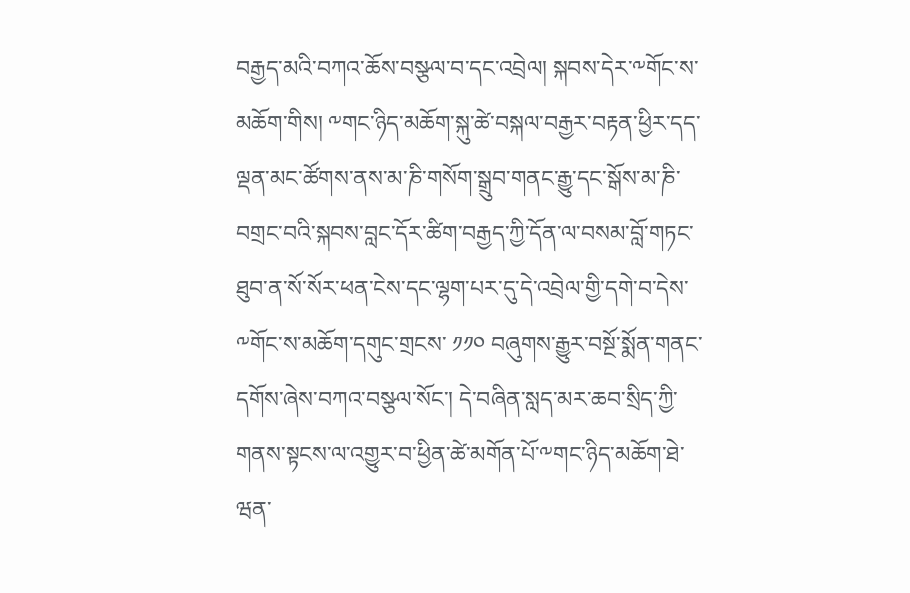བརྒྱད་མའི་བཀའ་ཆོས་བསྩལ་བ་དང་འབྲེལ། སྐབས་དེར་༸གོང་ས་མཆོག་གིས། ༸གང་ཉིད་མཆོག་སྐུ་ཚེ་བསྐལ་བརྒྱར་བརྟན་ཕྱིར་དད་ལྡན་མང་ཚོགས་ནས་མ་ཎི་གསོག་སྒྲུབ་གནང་རྒྱུ་དང་སྒོས་མ་ཎི་བགྲང་བའི་སྐབས་བླང་དོར་ཚིག་བརྒྱད་ཀྱི་དོན་ལ་བསམ་བློ་གཏང་ཐུབ་ན་སོ་སོར་ཕན་ངེས་དང་ལྷག་པར་དུ་དེ་འབྲེལ་གྱི་དགེ་བ་དེས་༸གོང་ས་མཆོག་དགུང་གྲངས་ ༡༡༠ བཞུགས་རྒྱུར་བསྔོ་སྨོན་གནང་དགོས་ཞེས་བཀའ་བསྩལ་སོང་། དེ་བཞིན་སླད་མར་ཆབ་སྲིད་ཀྱི་གནས་སྟངས་ལ་འགྱུར་བ་ཕྱིན་ཚེ་མགོན་པོ་༸གང་ཉིད་མཆོག་ཐེ་ཝན་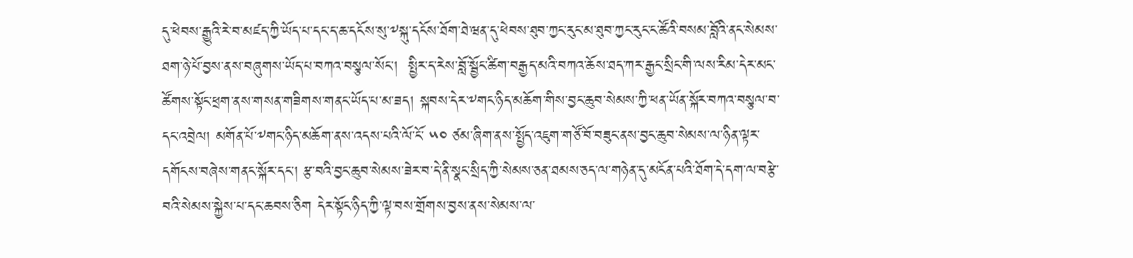དུ་ཕེབས་རྒྱུའི་རེ་བ་མཛད་ཀྱི་ཡོད་པ་དང་ད་ཆ་དངོས་སུ་༸སྐུ་དངོས་ཐོག་ཐེ་ཝན་དུ་ཕེབས་ཐུབ་ཀྱང་རུང་མ་ཐུབ་ཀྱང་རུང་ང་ཚོའི་བསམ་བློའི་ནང་སེམས་ཐག་ཉེ་པོ་བྱས་ནས་བཞུགས་ཡོད་པ་བཀའ་བསྩལ་སོང་།  སྤྱིར་ད་རེས་བློ་སྦྱོང་ཚིག་བརྒྱད་མའི་བཀའ་ཆོས་ཐད་ཀར་རྒྱང་སྲིང་གི་ལས་རིམ་དེར་མང་ཚོགས་སྟོང་ཕྲག་ནས་གསན་གཟིགས་གནང་ཡོད་པ་མ་ཟད། སྐབས་དེར་༸གང་ཉིད་མཆོག་གིས་བྱང་ཆུབ་སེམས་ཀྱི་ཕན་ཡོན་སྐོར་བཀའ་བསྩལ་བ་དང་འབྲེལ། མགོན་པོ་༸གང་ཉིད་མཆོག་ནས་འདས་པའི་ལོ་ངོ་ ༥༠ ཙམ་ཞིག་ནས་སྤྱོད་འཇུག་གཙོ་བོ་བཟུང་ནས་བྱང་ཆུབ་སེམས་ལ་ཉིན་ལྟར་དགོངས་བཞེས་གནང་སྐོར་དང་། རྩ་བའི་བྱང་ཆུབ་སེམས་ཟེར་བ་དེ་ནི་སྣང་སྲིད་ཀྱི་སེམས་ཅན་ཐམས་ཅད་ལ་གཉེན་དུ་མངོན་པའི་ཐོག་དེ་དག་ལ་བརྩེ་བའི་སེམས་སྐྱེས་པ་དང་ཆབས་ཅིག དེར་སྟོང་ཉིད་ཀྱི་ལྟ་བས་གྲོགས་བྱས་ནས་སེམས་ལ་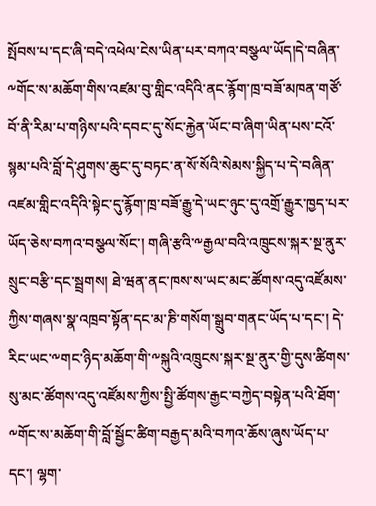སྤོབས་པ་དང་ཞི་བདེ་འཕེལ་ངེས་ཡིན་པར་བཀའ་བསྩལ་ཡོད།དེ་བཞིན་༸གོང་ས་མཆོག་གིས་འཛམ་བུ་གླིང་འདིའི་ནང་རྙོག་ཁྲ་བཟོ་མཁན་གཙོ་བོ་ནི་རིམ་པ་གཉིས་པའི་དབང་དུ་སོང་རྐྱེན་ཡོང་བ་ཞིག་ཡིན་པས་ངའོ་སྙམ་པའི་བློ་དེ་ཤུགས་ཆུང་དུ་བཏང་ན་སོ་སོའི་སེམས་སྐྱིད་པ་དེ་བཞིན་འཛམ་གླིང་འདིའི་སྟེང་དུ་རྙོག་ཁྲ་བཟོ་རྒྱུ་དེ་ཡང་ཉུང་དུ་འགྲོ་རྒྱུར་ཁྱད་པར་ཡོད་ཅེས་བཀའ་བསྩལ་སོང་། གཞི་རྩའི་༸རྒྱལ་བའི་འཁྲུངས་སྐར་སྔ་ནུར་སྲུང་བརྩི་དང་སྦྲགས། ཐེ་ཝན་ནང་ཁས་ས་ཡང་མང་ཚོགས་འདུ་འཛོམས་ཀྱིས་གཞས་སྣ་འཁྲབ་སྟོན་དང་མ་ཎི་གསོག་སྒྲུབ་གནང་ཡོད་པ་དང་། དེ་རིང་ཡང་༸གང་ཉིད་མཆོག་གི་༸སྐུའི་འཁྲུངས་སྐར་སྔ་ནུར་གྱི་དུས་ཚིགས་སུ་མང་ཚོགས་འདུ་འཛོམས་ཀྱིས་སྤྱི་ཚོགས་རྒྱང་བཀྱེད་བསྟེན་པའི་ཐོག་༸གོང་ས་མཆོག་གི་བློ་སྦྱོང་ཚིག་བརྒྱད་མའི་བཀའ་ཆོས་ཞུས་ཡོད་པ་དང་། ལྷག་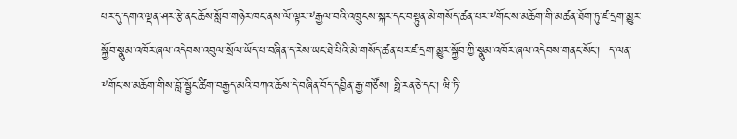པར་དུ་དགའ་ལྡན་ཤར་རྩེ་ནང་ཆོས་སློབ་གཉེར་ཁང་ནས་ལོ་ལྟར་༸རྒྱལ་བའི་འཁྲུངས་སྐར་དང་བསྟུན་མེ་གསོད་ཚན་པར་༸གོང་ས་མཆོག་གི་མཚན་ཐོག་ཏུ་ཛ་དྲག་མྱུར་སྐྱོབ་སྣུམ་འཁོར་ཞལ་འདེབས་འབུལ་སྲོལ་ཡོད་པ་བཞིན་ད་རེས་ཡང་ཐེ་པིའི་མེ་གསོད་ཚན་པར་ཛ་དྲག་མྱུར་སྐྱོབ་ཀྱི་སྣུམ་འཁོར་ཞལ་འདེབས་གནང་སོང་།  ད་ལན་༸གོང་ས་མཆོག་གིས་བློ་སྦྱོང་ཚིག་བརྒྱད་མའི་བཀའ་ཆོས་དེ་བཞིན་བོད་དབྱིན་རྒྱ་གཙོས། ཧྥི་རན་ཅེ་དང་། ཝི་ཏི་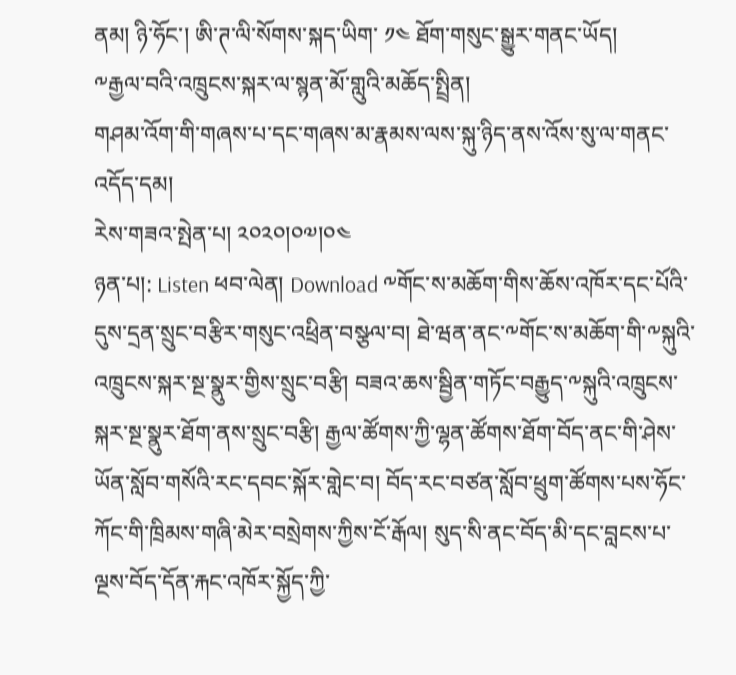ནམ། ཉི་ཧོང་། ཨི་ཊ་ལི་སོགས་སྐད་ཡིག་ ༡༤ ཐོག་གསུང་སྒྱུར་གནང་ཡོད།
༸རྒྱལ་བའི་འཁྲུངས་སྐར་ལ་སྙན་མོ་གླུའི་མཆོད་སྤྲིན།
གཤམ་འོག་གི་གཞས་པ་དང་གཞས་མ་རྣམས་ལས་སྐུ་ཉིད་ནས་འོས་སུ་ལ་གནང་འདོད་དམ།
རེས་གཟའ་སྤེན་པ། ༢༠༢༠།༠༧།༠༤
ཉན་པ།: Listen ཕབ་ལེན། Download ༸གོང་ས་མཆོག་གིས་ཆོས་འཁོར་དང་པོའི་དུས་དྲན་སྲུང་བརྩིར་གསུང་འཕྲིན་བསྩལ་བ། ཐེ་ཝན་ནང་༸གོང་ས་མཆོག་གི་༸སྐུའི་འཁྲུངས་སྐར་སྔ་སྣུར་གྱིས་སྲུང་བརྩི། བཟའ་ཆས་སྦྱིན་གཏོང་བརྒྱུད་༸སྐུའི་འཁྲུངས་སྐར་སྔ་སྣུར་ཐོག་ནས་སྲུང་བརྩི། རྒྱལ་ཚོགས་ཀྱི་ལྷན་ཚོགས་ཐོག་བོད་ནང་གི་ཤེས་ཡོན་སློབ་གསོའི་རང་དབང་སྐོར་གླེང་བ། བོད་རང་བཙན་སློབ་ཕྲུག་ཚོགས་པས་ཧོང་ཀོང་གི་ཁྲིམས་གཞི་མེར་བསྲེགས་ཀྱིས་ངོ་རྒོལ། སུད་སི་ནང་བོད་མི་དང་བླངས་པ་ལྔས་བོད་དོན་རྐང་འཁོར་སྐྱོད་ཀྱི་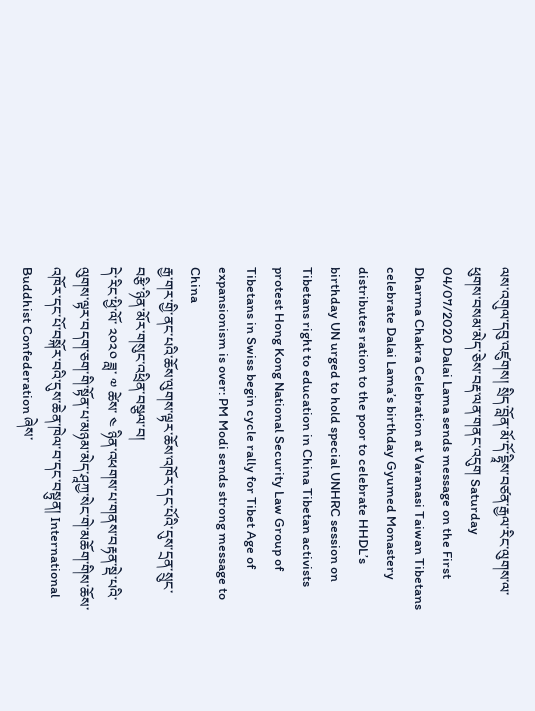ལས་འགུལ་དབུ་འཛུགས། སྲིད་བློན་མོ་དོ་དྷཱིས་བཙན་རྒྱལ་རིང་ལུགས་ལ་ཕུགས་བསམ་མེད་ཅེས་བརྡ་ལན་གནང་འདུག Saturday 04/07/2020 Dalai Lama sends message on the First Dharma Chakra Celebration at Varanasi Taiwan Tibetans celebrate Dalai Lama’s birthday Gyumed Monastery distributes ration to the poor to celebrate HHDL’s birthday UN urged to hold special UNHRC session on Tibetans right to education in China Tibetan activists protest Hong Kong National Security Law Group of Tibetans in Swiss begin cycle rally for Tibet Age of expansionism is over: PM Modi sends strong message to China
རྒྱ་གར་གྱི་ནང་པའི་ཆོས་ལུགས་ལྟར་ཆོས་འཁོར་དང་པོའི་དུས་དྲན་སྲུང་བརྩི་ཉིན་མོར་གསུང་འཕྲིན་བསྩལ་བ།
དེ་རིང་ཕྱི་ལོ་ ༢༠༢༠ ཟླ་ ༧ ཚེས་ ༤ ཉིན་འཕགས་པ་གནས་བརྟན་སྡེ་པའི་ལུགས་ལྟར་བདག་ཅག་གི་སྟོན་པ་མཉམ་མེད་ཤཱཀྱ་སེང་གེ་མཆོག་གིས་ཆོས་འཁོར་དང་པོ་བསྐོར་བའི་དུས་ཆེན་ཁེལ་བ་དང་བསྟུན། International Buddhist Confederation ཞེས་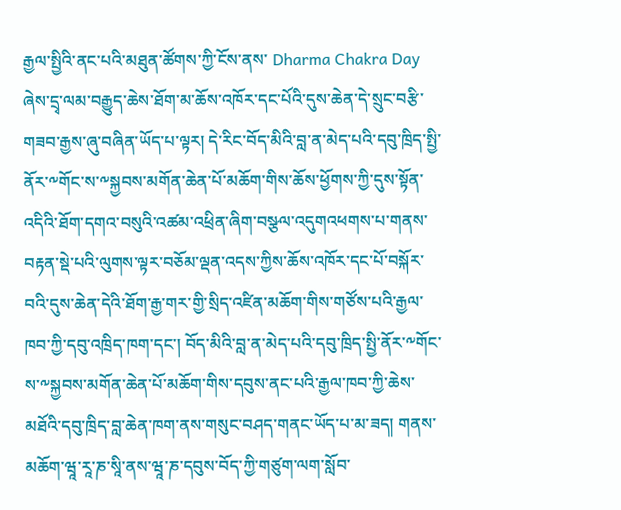རྒྱལ་སྤྱིའི་ནང་པའི་མཐུན་ཚོགས་ཀྱི་ངོས་ནས་ Dharma Chakra Day ཞེས་དྲྭ་ལམ་བརྒྱུད་ཆེས་ཐོག་མ་ཆོས་འཁོར་དང་པོའི་དུས་ཆེན་དེ་སྲུང་བརྩི་གཟབ་རྒྱས་ཞུ་བཞིན་ཡོད་པ་ལྟར། དེ་རིང་བོད་མིའི་བླ་ན་མེད་པའི་དབུ་ཁྲིད་སྤྱི་ནོར་༸གོང་ས་༸སྐྱབས་མགོན་ཆེན་པོ་མཆོག་གིས་ཆོས་ཕྱོགས་ཀྱི་དུས་སྟོན་འདིའི་ཐོག་དགའ་བསུའི་འཚམ་འཕྲིན་ཞིག་བསྩལ་འདུགའཕགས་པ་གནས་བརྟན་སྡེ་པའི་ལུགས་ལྟར་བཅོམ་ལྡན་འདས་ཀྱིས་ཆོས་འཁོར་དང་པོ་བསྐོར་བའི་དུས་ཆེན་དེའི་ཐོག་རྒྱ་གར་གྱི་སྲིད་འཛིན་མཆོག་གིས་གཙོས་པའི་རྒྱལ་ཁབ་ཀྱི་དབུ་འཁྲིད་ཁག་དང་། བོད་མིའི་བླ་ན་མེད་པའི་དབུ་ཁྲིད་སྤྱི་ནོར་༸གོང་ས་༸སྐྱབས་མགོན་ཆེན་པོ་མཆོག་གིས་དབུས་ནང་པའི་རྒྱལ་ཁབ་ཀྱི་ཆེས་མཐོའི་དབུ་ཁྲིད་བླ་ཆེན་ཁག་ནས་གསུང་བཤད་གནང་ཡོད་པ་མ་ཟད། གནས་མཆོག་ཝཱ་རཱ་ཎ་སཱི་ནས་ཝཱ་ཎ་དབུས་བོད་ཀྱི་གཙུག་ལག་སློབ་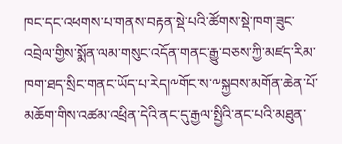ཁང་དང་འཕགས་པ་གནས་བརྟན་སྡེ་པའི་ཚོགས་སྡེ་ཁག་ཟུང་འབྲེལ་གྱིས་སྨོན་ལམ་གསུང་འདོན་གནང་རྒྱུ་བཅས་ཀྱི་མཛད་རིམ་ཁག་ཐད་སྲིང་གནང་ཡོད་པ་རེད།༸གོང་ས་༸སྐྱབས་མགོན་ཆེན་པོ་མཆོག་གིས་འཚམ་འཕྲིན་དེའི་ནང་དུ་རྒྱལ་སྤྱིའི་ནང་པའི་མཐུན་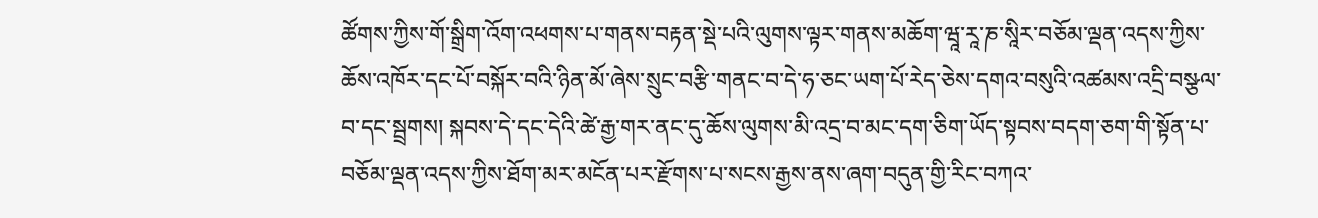ཚོགས་ཀྱིས་གོ་སྒྲིག་འོག་འཕགས་པ་གནས་བརྟན་སྡེ་པའི་ལུགས་ལྟར་གནས་མཆོག་ཝཱ་རཱ་ཎ་སཱིར་བཅོམ་ལྡན་འདས་ཀྱིས་ཆོས་འཁོར་དང་པོ་བསྐོར་བའི་ཉིན་མོ་ཞེས་སྲུང་བརྩི་གནང་བ་དེ་ཧ་ཅང་ཡག་པོ་རེད་ཅེས་དགའ་བསུའི་འཚམས་འདྲི་བསྩལ་བ་དང་སྦྲགས། སྐབས་དེ་དང་དེའི་ཚེ་རྒྱ་གར་ནང་དུ་ཆོས་ལུགས་མི་འདྲ་བ་མང་དག་ཅིག་ཡོད་སྟབས་བདག་ཅག་གི་སྟོན་པ་བཅོམ་ལྡན་འདས་ཀྱིས་ཐོག་མར་མངོན་པར་རྫོགས་པ་སངས་རྒྱས་ནས་ཞག་བདུན་གྱི་རིང་བཀའ་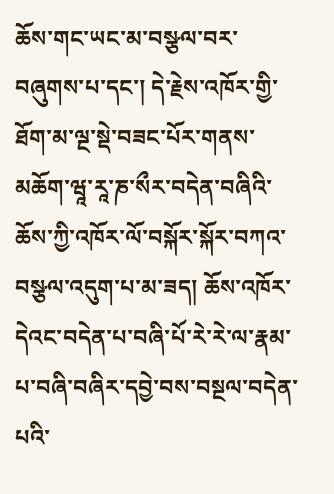ཆོས་གང་ཡང་མ་བསྩལ་བར་བཞུགས་པ་དང་། དེ་རྗེས་འཁོར་གྱི་ཐོག་མ་ལྔ་སྡེ་བཟང་པོར་གནས་མཆོག་ཝཱ་རཱ་ཎ་སྀར་བདེན་བཞིའི་ཆོས་ཀྱི་འཁོར་ལོ་བསྐོར་སྐོར་བཀའ་བསྩལ་འདུག་པ་མ་ཟད། ཆོས་འཁོར་དེའང་བདེན་པ་བཞི་པོ་རེ་རེ་ལ་རྣམ་པ་བཞི་བཞིར་དབྱེ་བས་བསྔལ་བདེན་པའི་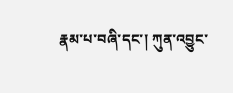རྣམ་པ་བཞི་དང་། ཀུན་འབྱུང་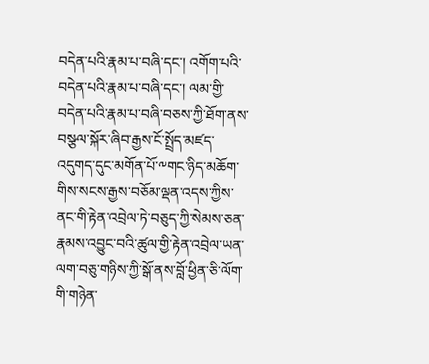བདེན་པའི་རྣམ་པ་བཞི་དང་། འགོག་པའི་བདེན་པའི་རྣམ་པ་བཞི་དང་། ལམ་གྱི་བདེན་པའི་རྣམ་པ་བཞི་བཅས་ཀྱི་ཐོག་ནས་བསྩལ་སྐོར་ཞིབ་རྒྱས་ངོ་སྤྲོད་མཛད་འདུགད་དུང་མགོན་པོ་༸གང་ཉིད་མཆོག་གིས་སངས་རྒྱས་བཅོམ་ལྡན་འདས་ཀྱིས་ནང་གི་རྟེན་འབྲེལ་ཏེ་བཅུད་ཀྱི་སེམས་ཅན་རྣམས་འབྱུང་བའི་ཚུལ་གྱི་རྟེན་འབྲེལ་ཡན་ལག་བཅུ་གཉིས་ཀྱི་སྒོ་ནས་བློ་ཕྱིན་ཅི་ལོག་གི་གཉེན་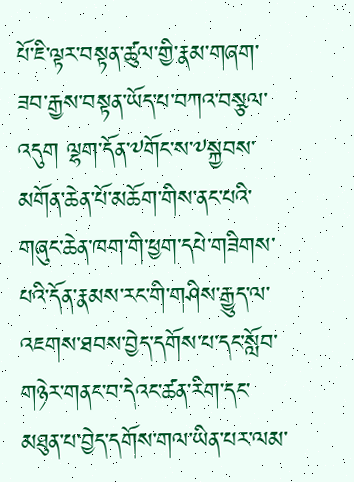པོ་ཇི་ལྟར་བསྟན་ཚུལ་གྱི་རྣམ་གཞག་ཟབ་རྒྱས་བསྟན་ཡོད་པ་བཀའ་བསྩལ་འདུག ལྷག་དོན་༸གོང་ས་༸སྐྱབས་མགོན་ཆེན་པོ་མཆོག་གིས་ནང་པའི་གཞུང་ཆེན་ཁག་གི་ཕྱག་དཔེ་གཟིགས་པའི་དོན་རྣམས་རང་གི་གཤིས་རྒྱུད་ལ་འཇགས་ཐབས་བྱེད་དགོས་པ་དང་སློབ་གཉེར་གནང་བ་དེའང་ཚན་རིག་དང་མཐུན་པ་བྱེད་དགོས་གལ་ཡིན་པར་ལམ་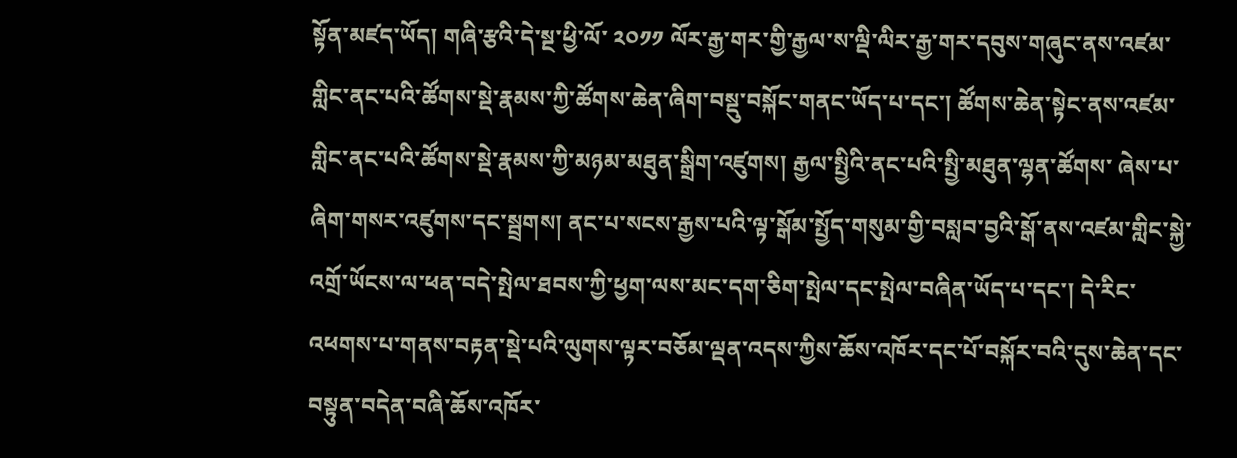སྟོན་མཛད་ཡོད། གཞི་རྩའི་དེ་སྔ་ཕྱི་ལོ་ ༢༠༡༡ ལོར་རྒྱ་གར་གྱི་རྒྱལ་ས་ལྡི་ལིར་རྒྱ་གར་དབུས་གཞུང་ནས་འཛམ་གླིང་ནང་པའི་ཚོགས་སྡེ་རྣམས་ཀྱི་ཚོགས་ཆེན་ཞིག་བསྡུ་བསྐོང་གནང་ཡོད་པ་དང་། ཚོགས་ཆེན་སྟེང་ནས་འཛམ་གླིང་ནང་པའི་ཚོགས་སྡེ་རྣམས་ཀྱི་མཉམ་མཐུན་སྒྲིག་འཛུགས། རྒྱལ་སྤྱིའི་ནང་པའི་སྤྱི་མཐུན་ལྷན་ཚོགས་ ཞེས་པ་ཞིག་གསར་འཛུགས་དང་སྦྲགས། ནང་པ་སངས་རྒྱས་པའི་ལྟ་སྒོམ་སྤྱོད་གསུམ་གྱི་བསླབ་བྱའི་སྒོ་ནས་འཛམ་གླིང་སྐྱེ་འགྲོ་ཡོངས་ལ་ཕན་བདེ་སྤེལ་ཐབས་ཀྱི་ཕྱག་ལས་མང་དག་ཅིག་སྤེལ་དང་སྤེལ་བཞིན་ཡོད་པ་དང་། དེ་རིང་འཕགས་པ་གནས་བརྟན་སྡེ་པའི་ལུགས་ལྟར་བཅོམ་ལྡན་འདས་ཀྱིས་ཆོས་འཁོར་དང་པོ་བསྐོར་བའི་དུས་ཆེན་དང་བསྟུན་བདེན་བཞི་ཆོས་འཁོར་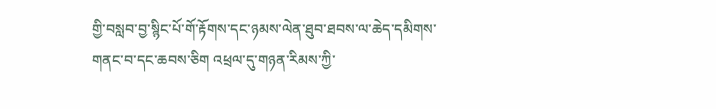གྱི་བསླབ་བྱ་སྙིང་པོ་གོ་རྟོགས་དང་ཉམས་ལེན་ཐུབ་ཐབས་ལ་ཆེད་དམིགས་གནང་བ་དང་ཆབས་ཅིག འཕྲལ་དུ་གཉན་རིམས་ཀྱི་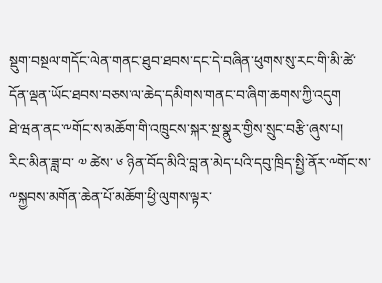སྡུག་བསྔལ་གདོང་ལེན་གནང་ཐུབ་ཐབས་དང་དེ་བཞིན་ཕུགས་སུ་རང་གི་མི་ཚེ་དོན་ལྡན་ཡོང་ཐབས་བཅས་ལ་ཆེད་དམིགས་གནང་བ་ཞིག་ཆགས་ཀྱི་འདུག
ཐེ་ཝན་ནང་༸གོང་ས་མཆོག་གི་འཁྲུངས་སྐར་སྔ་སྣུར་གྱིས་སྲུང་བརྩི་ཞུས་པ།
རིང་མིན་ཟླ་བ་ ༧ ཚེས་ ༦ ཉིན་བོད་མིའི་བླ་ན་མེད་པའི་དབུ་ཁྲིད་སྤྱི་ནོར་༸གོང་ས་༸སྐྱབས་མགོན་ཆེན་པོ་མཆོག་ཕྱི་ལུགས་ལྟར་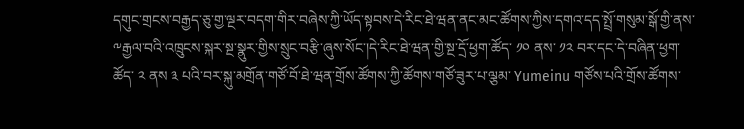དགུང་གྲངས་བརྒྱད་ཅུ་གྱ་ལྔར་བདག་གིར་བཞེས་ཀྱི་ཡོད་སྟབས་དེ་རིང་ཐེ་ཝན་ནང་མང་ཚོགས་ཀྱིས་དགའ་དད་སྤྲོ་གསུམ་སྒོ་གྱི་ནས་༸རྒྱལ་བའི་འཁྲུངས་སྐར་སྔ་སྣུར་གྱིས་སྲུང་བརྩི་ཞུས་སོང་།དེ་རིང་ཐེ་ཝན་གྱི་སྔ་དྲོ་ཕྱག་ཚོད་ ༡༠ ནས་ ༡༢ བར་དང་དེ་བཞིན་ཕྱག་ཚོད་ ༢ ནས ༣ པའི་བར་སྐུ་མགྲོན་གཙོ་བོ་ཐེ་ཝན་གྲོས་ཚོགས་ཀྱི་ཚོགས་གཙོ་ཟུར་པ་ལྕམ་ Yumeinu གཙོས་པའི་གྲོས་ཚོགས་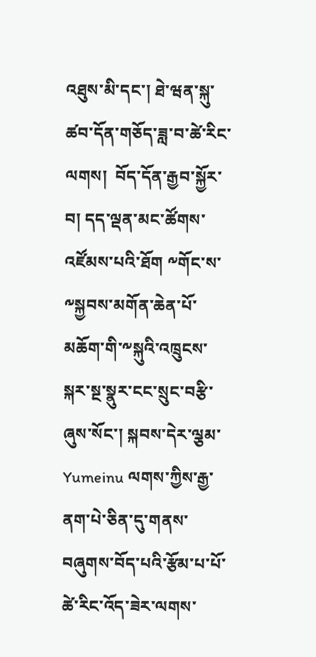འཐུས་མི་དང་། ཐེ་ཝན་སྐུ་ཚབ་དོན་གཅོད་ཟླ་བ་ཚེ་རིང་ལགས།  བོད་དོན་རྒྱབ་སྐྱོར་བ། དད་ལྡན་མང་ཚོགས་འཛོམས་པའི་ཐོག ༸གོང་ས་༸སྐྱབས་མགོན་ཆེན་པོ་མཆོག་གི་༸སྐུའི་འཁྲུངས་སྐར་སྔ་སྣུར་ངང་སྲུང་བརྩི་ཞུས་སོང་། སྐབས་དེར་ལྕམ་Yumeinu ལགས་ཀྱིས་རྒྱ་ནག་པེ་ཅིན་དུ་གནས་བཞུགས་བོད་པའི་རྩོམ་པ་པོ་ཚེ་རིང་འོད་ཟེར་ལགས་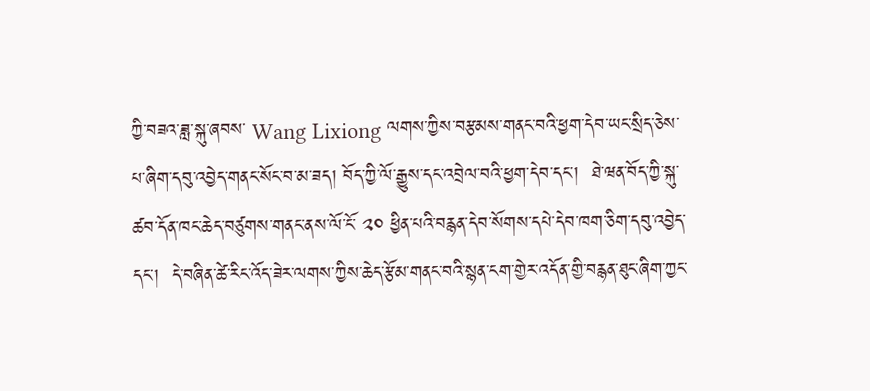ཀྱི་བཟའ་ཟླ་སྐུ་ཞབས་ Wang Lixiong ལགས་ཀྱིས་བརྩམས་གནང་བའི་ཕྱག་དེབ་ཡང་སྲིད་ཅེས་པ་ཞིག་དབུ་འབྱེད་གནང་སོང་བ་མ་ཟད། བོད་ཀྱི་ལོ་རྒྱུས་དང་འབྲེལ་བའི་ཕྱག་དེབ་དང་།  ཐེ་ཝན་བོད་ཀྱི་སྐུ་ཚབ་དོན་ཁང་ཆེད་བཙུགས་གནང་ནས་ལོ་ངོ་ ༢༠ ཕྱིན་པའི་བརྙན་དེབ་སོགས་དཔེ་དེབ་ཁག་ཅིག་དབུ་འབྱེད་དང་།  དེ་བཞིན་ཚེ་རིང་འོད་ཟེར་ལགས་ཀྱིས་ཆེད་རྩོམ་གནང་བའི་སྙན་ངག་གྱེར་འདོན་གྱི་བརྙན་ཐུང་ཞིག་ཀྱང་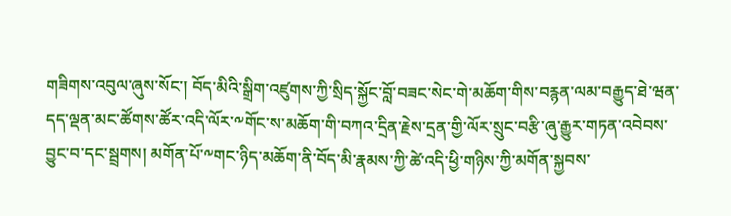གཟིགས་འབུལ་ཞུས་སོང་། བོད་མིའི་སྒྲིག་འཛུགས་ཀྱི་སྲིད་སྐྱོང་བློ་བཟང་སེང་གེ་མཆོག་གིས་བརྙན་ལམ་བརྒྱུད་ཐེ་ཝན་དད་ལྡན་མང་ཚོགས་ཚོར་འདི་ལོར་༸གོང་ས་མཆོག་གི་བཀའ་དྲིན་རྗེས་དྲན་གྱི་ལོར་སྲུང་བརྩི་ཞུ་རྒྱུར་གཏན་འབེབས་བྱུང་བ་དང་སྦྲགས། མགོན་པོ་༸གང་ཉིད་མཆོག་ནི་བོད་མི་རྣམས་ཀྱི་ཚེ་འདི་ཕྱི་གཉིས་ཀྱི་མགོན་སྐྱབས་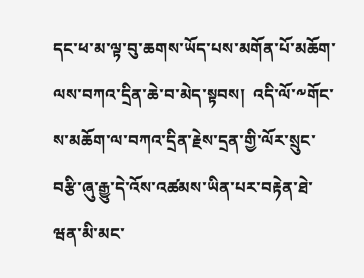དང་ཕ་མ་ལྟ་བུ་ཆགས་ཡོད་པས་མགོན་པོ་མཆོག་ལས་བཀའ་དྲིན་ཆེ་བ་མེད་སྟབས།  འདི་ལོ་༸གོང་ས་མཆོག་ལ་བཀའ་དྲིན་རྗེས་དྲན་གྱི་ལོར་སྲུང་བརྩི་ཞུ་རྒྱུ་དེ་འོས་འཚམས་ཡིན་པར་བརྟེན་ཐེ་ཝན་མི་མང་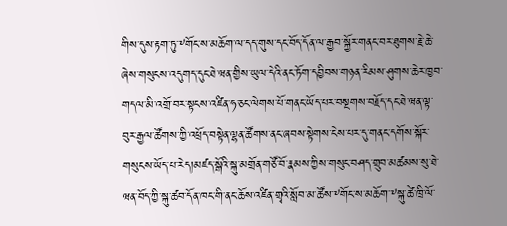གིས་དུས་རྟག་ཏུ་༸གོང་ས་མཆོག་ལ་དད་གུས་དང་བོད་དོན་ལ་རྒྱབ་སྐྱོར་གནང་བར་ཐུགས་རྗེ་ཆེ་ཞེས་གསུངས་འདུགད་དུང་ཐེ་ཝན་གྱིས་ཡུལ་དེའི་ནང་ཏོག་དབྱིབས་གཉན་རིམས་ཤུགས་ཆེར་ཁྱབ་གདལ་མི་འགྲོ་བར་སྟངས་འཛིན་ཧ་ཅང་ལེགས་པོ་གནང་ཡོད་པར་བསྔགས་བརྗོད་དང་ཐེ་ཝན་ལྟ་བུར་རྒྱལ་ཚོགས་ཀྱི་འཕྲོད་བསྟེན་ལྷན་ཚོགས་ནང་ཞབས་སྟེགས་ངེས་པར་དུ་གནང་དགོས་སྐོར་གསུངས་ཡོད་པ་རེད།མཛད་སྒོའི་སྐུ་མགྲོན་གཙོ་བོ་རྣམས་ཀྱིས་གསུང་བཤད་གྲུབ་མཚམས་སུ་ཐེ་ཝན་བོད་ཀྱི་སྐུ་ཚབ་དོན་ཁང་གི་ནང་ཆོས་འཛིན་གྲྭའི་སློབ་མ་ཚོས་༸གོང་ས་མཆོག་༸སྐུ་ཚེ་ཁྲི་ལོ་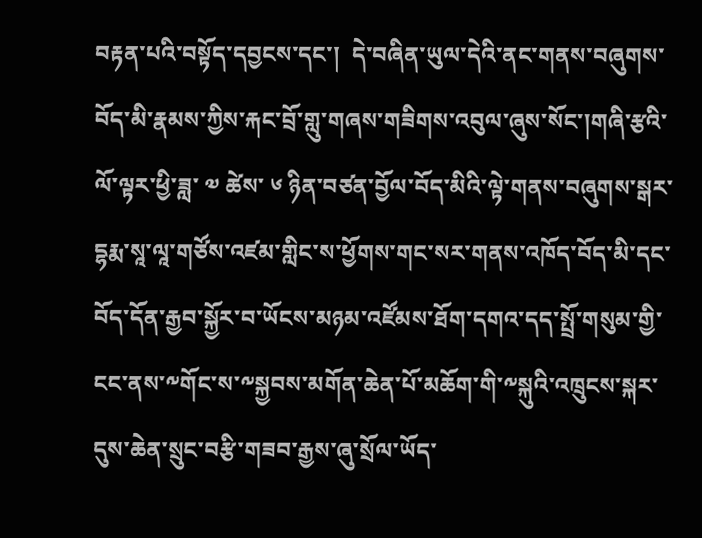བརྟན་པའི་བསྟོད་དབྱངས་དང་།  དེ་བཞིན་ཡུལ་དེའི་ནང་གནས་བཞུགས་བོད་མི་རྣམས་ཀྱིས་རྐང་བྲོ་གླུ་གཞས་གཟིགས་འབུལ་ཞུས་སོང་།གཞི་རྩའི་ལོ་ལྟར་ཕྱི་ཟླ་ ༧ ཚེས་ ༦ ཉིན་བཙན་བྱོལ་བོད་མིའི་ལྟེ་གནས་བཞུགས་སྒར་དྷརྨ་སཱ་ལཱ་གཙོས་འཛམ་གླིང་ས་ཕྱོགས་གང་སར་གནས་འཁོད་བོད་མི་དང་བོད་དོན་རྒྱབ་སྐྱོར་བ་ཡོངས་མཉམ་འཛོམས་ཐོག་དགའ་དད་སྤྲོ་གསུམ་གྱི་ངང་ནས་༸གོང་ས་༸སྐྱབས་མགོན་ཆེན་པོ་མཆོག་གི་༸སྐུའི་འཁྲུངས་སྐར་དུས་ཆེན་སྲུང་བརྩི་གཟབ་རྒྱས་ཞུ་སྲོལ་ཡོད་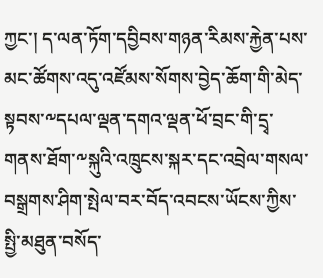ཀྱང་། ད་ལན་ཏོག་དབྱིབས་གཉན་རིམས་རྐྱེན་པས་མང་ཚོགས་འདུ་འཛོམས་སོགས་བྱེད་ཆོག་གི་མེད་སྟབས་༸དཔལ་ལྡན་དགའ་ལྡན་ཕོ་བྲང་གི་དྲྭ་གནས་ཐོག་༸སྐུའི་འཁྲུངས་སྐར་དང་འབྲེལ་གསལ་བསྒྲགས་ཤིག་སྤེལ་བར་བོད་འབངས་ཡོངས་ཀྱིས་སྤྱི་མཐུན་བསོད་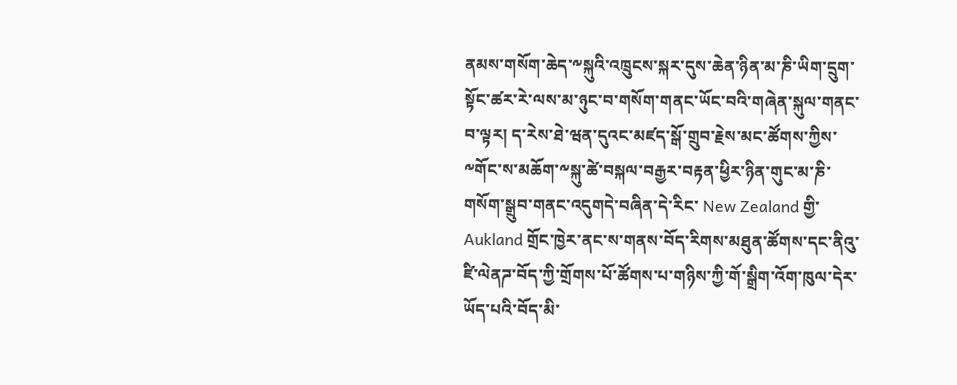ནམས་གསོག་ཆེད་༸སྐུའི་འཁྲུངས་སྐར་དུས་ཆེན་ཉིན་མ་ཎི་ཡིག་དྲུག་སྟོང་ཚར་རེ་ལས་མ་ཉུང་བ་གསོག་གནང་ཡོང་བའི་གཞེན་སྐུལ་གནང་བ་ལྟར། ད་རེས་ཐེ་ཝན་དུའང་མཛད་སྒོ་གྲུབ་རྗེས་མང་ཚོགས་ཀྱིས་༸གོང་ས་མཆོག་༸སྐུ་ཚེ་བསྐལ་བརྒྱར་བརྟན་ཕྱིར་ཉིན་གུང་མ་ཎི་གསོག་སྒྲུབ་གནང་འདུགདེ་བཞིན་དེ་རིང་ New Zealand གྱི་ Aukland གྲོང་ཁྱེར་ནང་ས་གནས་བོད་རིགས་མཐུན་ཚོགས་དང་ནིའུ་ཛི་ལེནཌ་བོད་ཀྱི་གྲོགས་པོ་ཚོགས་པ་གཉིས་ཀྱི་གོ་སྒྲིག་འོག་ཁུལ་དེར་ཡོད་པའི་བོད་མི་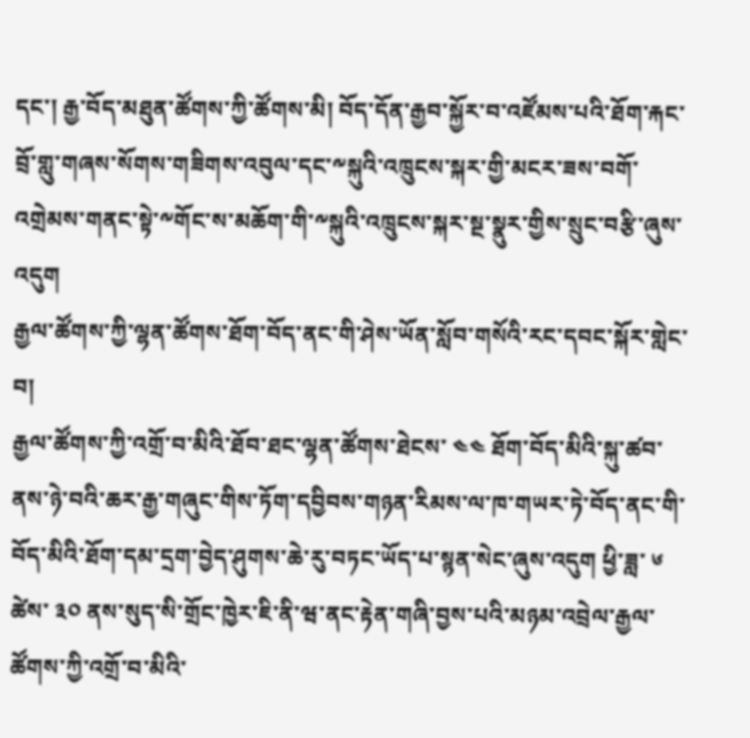དང་། རྒྱ་བོད་མཐུན་ཚོགས་ཀྱི་ཚོགས་མི། བོད་དོན་རྒྱབ་སྐྱོར་བ་འཛོམས་པའི་ཐོག་རྐང་བྲོ་གླུ་གཞས་སོགས་གཟིགས་འབུལ་དང་༸སྐུའི་འཁྲུངས་སྐར་གྱི་མངར་ཟས་བགོ་འགྲེམས་གནང་སྟེ་༸གོང་ས་མཆོག་གི་༸སྐུའི་འཁྲུངས་སྐར་སྔ་སྣུར་གྱིས་སྲུང་བརྩི་ཞུས་འདུག
རྒྱལ་ཚོགས་ཀྱི་ལྷན་ཚོགས་ཐོག་བོད་ནང་གི་ཤེས་ཡོན་སློབ་གསོའི་རང་དབང་སྐོར་གླེང་བ།
རྒྱལ་ཚོགས་ཀྱི་འགྲོ་བ་མིའི་ཐོབ་ཐང་ལྷན་ཚོགས་ཐེངས་ ༤༤ ཐོག་བོད་མིའི་སྐུ་ཚབ་ནས་ཉེ་བའི་ཆར་རྒྱ་གཞུང་གིས་ཏོག་དབྱིབས་གཉན་རིམས་ལ་ཁ་གཡར་ཏེ་བོད་ནང་གི་བོད་མིའི་ཐོག་དམ་དྲག་བྱེད་ཤུགས་ཆེ་རུ་བཏང་ཡོད་པ་སྙན་སེང་ཞུས་འདུག ཕྱི་ཟླ་ ༦ ཚེས་ ༣༠ ནས་སུད་སི་གྲོང་ཁྱེར་ཇི་ནི་ཝ་ནང་རྟེན་གཞི་བྱས་པའི་མཉམ་འབྲེལ་རྒྱལ་ཚོགས་ཀྱི་འགྲོ་བ་མིའི་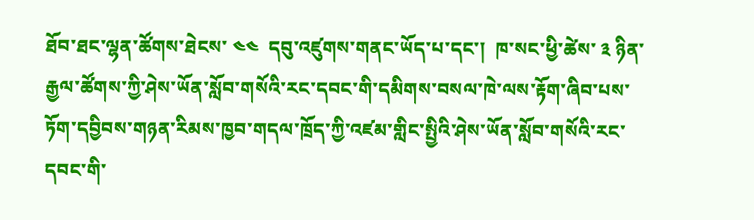ཐོབ་ཐང་ལྷན་ཚོགས་ཐེངས་ ༤༤  དབུ་འཛུགས་གནང་ཡོད་པ་དང་།  ཁ་སང་ཕྱི་ཚེས་ ༣ ཉིན་རྒྱལ་ཚོགས་ཀྱི་ཤེས་ཡོན་སློབ་གསོའི་རང་དབང་གི་དམིགས་བསལ་ཁེ་ལས་རྟོག་ཞིབ་པས་ཏོག་དབྱིབས་གཉན་རིམས་ཁྱབ་གདལ་ཁྲོད་ཀྱི་འཛམ་གླིང་སྤྱིའི་ཤེས་ཡོན་སློབ་གསོའི་རང་དབང་གི་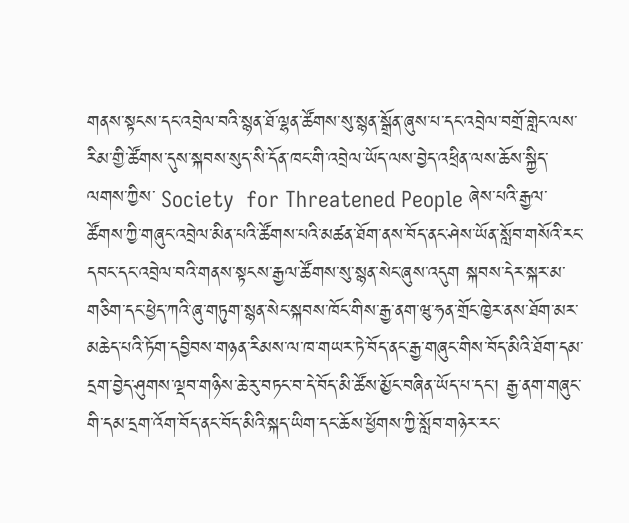གནས་སྟངས་དང་འབྲེལ་བའི་སྙན་ཐོ་ལྷན་ཚོགས་སུ་སྙན་སྒྲོན་ཞུས་པ་དང་འབྲེལ་བགྲོ་གླེང་ལས་རིམ་གྱི་ཚོགས་དུས་སྐབས་སུད་སི་དོན་ཁང་གི་འབྲེལ་ཡོད་ལས་བྱེད་འཕྲིན་ལས་ཆོས་སྐྱིད་ལགས་ཀྱིས་ Society  for Threatened People ཞེས་པའི་རྒྱལ་ཚོགས་ཀྱི་གཞུང་འབྲེལ་མིན་པའི་ཚོགས་པའི་མཚན་ཐོག་ནས་བོད་ནང་ཤེས་ཡོན་སློབ་གསོའི་རང་དབང་དང་འབྲེལ་བའི་གནས་སྟངས་རྒྱལ་ཚོགས་སུ་སྙན་སེང་ཞུས་འདུག སྐབས་དེར་སྐར་མ་གཅིག་དང་ཕྱེད་ཀའི་ཞུ་གཏུག་སྙན་སེང་སྐབས་ཁོང་གིས་རྒྱ་ནག་ཝུ་ཧན་གྲོང་ཁྱེར་ནས་ཐོག་མར་མཆེད་པའི་ཏོག་དབྱིབས་གཉན་རིམས་ལ་ཁ་གཡར་ཏེ་བོད་ནང་རྒྱ་གཞུང་གིས་བོད་མིའི་ཐོག་དམ་དྲག་བྱེད་ཤུགས་ལྡབ་གཉིས་ཆེ་རུ་བཏང་བ་དེ་བོད་མི་ཚོས་མྱོང་བཞིན་ཡོད་པ་དང་། རྒྱ་ནག་གཞུང་གི་དམ་དྲག་འོག་བོད་ནང་བོད་མིའི་སྐད་ཡིག་དང་ཆོས་ཕྱོགས་ཀྱི་སློབ་གཉེར་རང་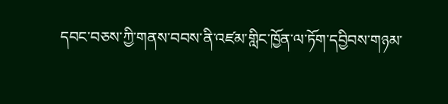དབང་བཅས་ཀྱི་གནས་བབས་ནི་འཛམ་གླིང་ཁྱོན་ལ་ཏོག་དབྱིབས་གཉམ་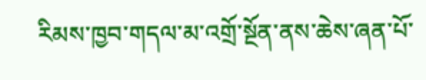རིམས་ཁྱབ་གདལ་མ་འགྲོ་སྔོན་ནས་ཆེས་ཞན་པོ་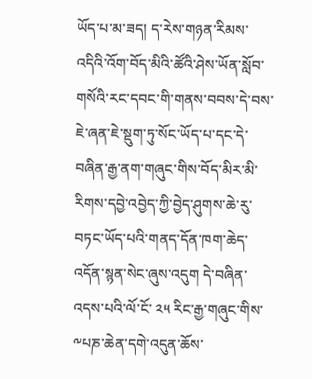ཡོད་པ་མ་ཟད། ད་རེས་གཉན་རིམས་འདིའི་འོག་བོད་མིའི་ཚོའི་ཤེས་ཡོན་སློབ་གསོའི་རང་དབང་གི་གནས་བབས་དེ་བས་ཇེ་ཞན་ཇེ་སྡུག་ཏུ་སོང་ཡོད་པ་དང་དེ་བཞིན་རྒྱ་ནག་གཞུང་གིས་བོད་མིར་མི་རིགས་དབྱེ་འབྱེད་ཀྱི་བྱེད་ཤུགས་ཆེ་རུ་བཏང་ཡོད་པའི་གནད་དོན་ཁག་ཆེད་འདོན་སྙན་སེང་ཞུས་འདུག དེ་བཞིན་འདས་པའི་ལོ་ངོ་ ༢༥ རིང་རྒྱ་གཞུང་གིས་༸པཎ་ཆེན་དགེ་འདུན་ཆོས་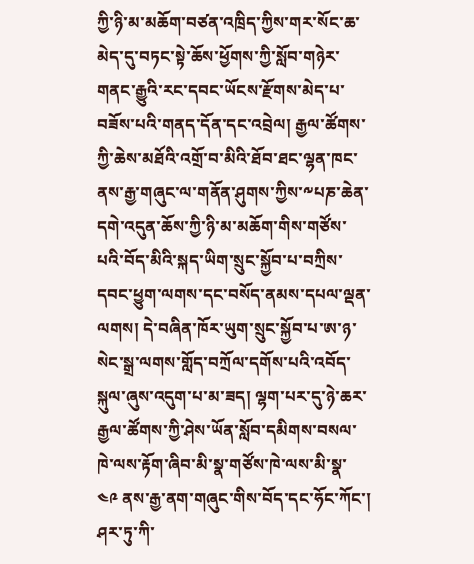ཀྱི་ཉི་མ་མཆོག་བཙན་འཁྲིད་ཀྱིས་གར་སོང་ཆ་མེད་དུ་བཏང་སྟེ་ཆོས་ཕྱོགས་ཀྱི་སློབ་གཉེར་གནང་རྒྱུའི་རང་དབང་ཡོངས་རྫོགས་མེད་པ་བཟོས་པའི་གནད་དོན་དང་འབྲེལ། རྒྱལ་ཚོགས་ཀྱི་ཆེས་མཐོའི་འགྲོ་བ་མིའི་ཐོབ་ཐང་ལྷན་ཁང་ནས་རྒྱ་གཞུང་ལ་གནོན་ཤུགས་ཀྱིས་༸པཎ་ཆེན་དགེ་འདུན་ཆོས་ཀྱི་ཉི་མ་མཆོག་གིས་གཙོས་པའི་བོད་མིའི་སྐད་ཡིག་སྲུང་སྐྱོབ་པ་བཀྲིས་དབང་ཕྱུག་ལགས་དང་བསོད་ནམས་དཔལ་ལྡན་ལགས། དེ་བཞིན་ཁོར་ཡུག་སྲུང་སྐྱོབ་པ་ཨ་ཉ་སེང་སྒྲ་ལགས་གློད་བཀྲོལ་དགོས་པའི་འབོད་སྐུལ་ཞུས་འདུག་པ་མ་ཟད། ལྷག་པར་དུ་ཉེ་ཆར་རྒྱལ་ཚོགས་ཀྱི་ཤེས་ཡོན་སློབ་དམིགས་བསལ་ཁེ་ལས་རྟོག་ཞིབ་མི་སྣ་གཙོས་ཁེ་ལས་མི་སྣ་ ༤༩ ནས་རྒྱ་ནག་གཞུང་གིས་བོད་དང་ཧོང་ཀོང་། ཤར་ཏུ་ཀི་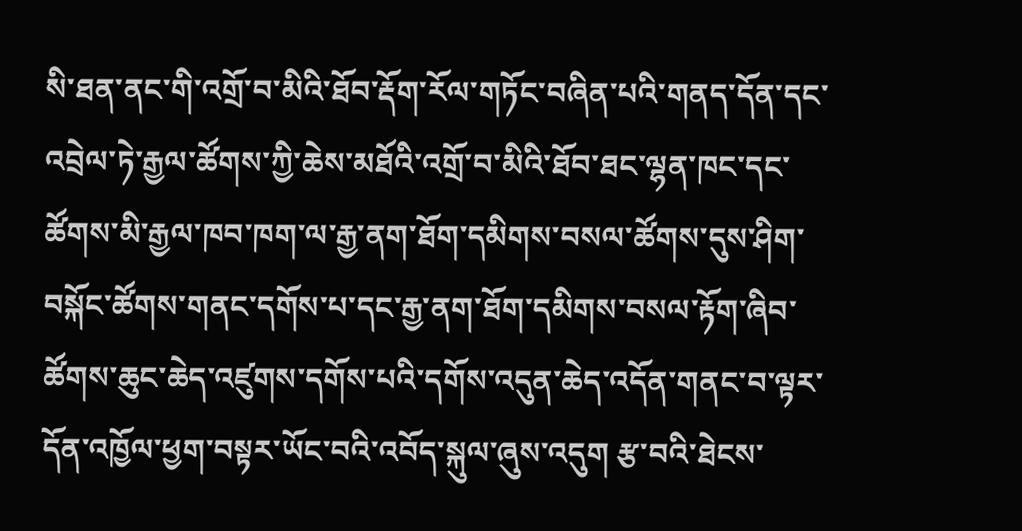སི་ཐན་ནང་གི་འགྲོ་བ་མིའི་ཐོབ་རྡོག་རོལ་གཏོང་བཞིན་པའི་གནད་དོན་དང་འབྲེལ་ཏེ་རྒྱལ་ཚོགས་ཀྱི་ཆེས་མཐོའི་འགྲོ་བ་མིའི་ཐོབ་ཐང་ལྷན་ཁང་དང་ཚོགས་མི་རྒྱལ་ཁབ་ཁག་ལ་རྒྱ་ནག་ཐོག་དམིགས་བསལ་ཚོགས་དུས་ཤིག་བསྐོང་ཚོགས་གནང་དགོས་པ་དང་རྒྱ་ནག་ཐོག་དམིགས་བསལ་རྟོག་ཞིབ་ཚོགས་ཆུང་ཆེད་འཛུགས་དགོས་པའི་དགོས་འདུན་ཆེད་འདོན་གནང་བ་ལྟར་དོན་འཁྱོལ་ཕྱག་བསྟར་ཡོང་བའི་འབོད་སྐུལ་ཞུས་འདུག རྩ་བའི་ཐེངས་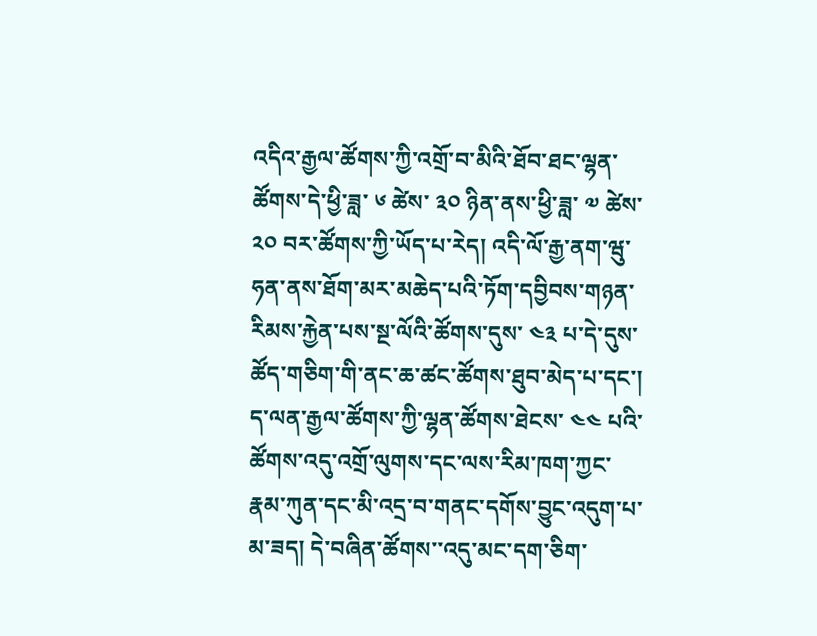འདིའ་རྒྱལ་ཚོགས་ཀྱི་འགྲོ་བ་མིའི་ཐོབ་ཐང་ལྷན་ཚོགས་དེ་ཕྱི་ཟླ་ ༦ ཚེས་ ༣༠ ཉིན་ནས་ཕྱི་ཟླ་ ༧ ཚེས་ ༢༠ བར་ཚོགས་ཀྱི་ཡོད་པ་རེད། འདི་ལོ་རྒྱ་ནག་ཝུ་ཧན་ནས་ཐོག་མར་མཆེད་པའི་ཏོག་དབྱིབས་གཉན་རིམས་རྐྱེན་པས་སྔ་ལོའི་ཚོགས་དུས་ ༤༣ པ་དེ་དུས་ཚོད་གཅིག་གི་ནང་ཆ་ཚང་ཚོགས་ཐུབ་མེད་པ་དང་། ད་ལན་རྒྱལ་ཚོགས་ཀྱི་ལྷན་ཚོགས་ཐེངས་ ༤༤ པའི་ཚོགས་འདུ་འགྲོ་ལུགས་དང་ལས་རིམ་ཁག་ཀྱང་རྣམ་ཀུན་དང་མི་འདྲ་བ་གནང་དགོས་བྱུང་འདུག་པ་མ་ཟད། དེ་བཞིན་ཚོགས་་འདུ་མང་དག་ཅིག་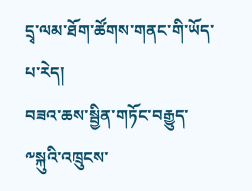དྲྭ་ལམ་ཐོག་ཚོགས་གནང་གི་ཡོད་པ་རེད།
བཟའ་ཆས་སྦྱིན་གཏོང་བརྒྱུད་༸སྐུའི་འཁྲུངས་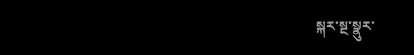སྐར་སྔ་སྣུར་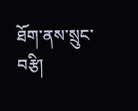ཐོག་ནས་སྲུང་བརྩི།